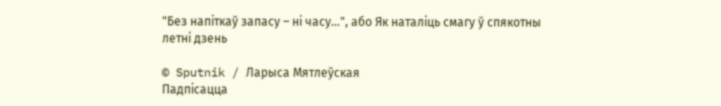"Без напіткаў запасу – ні часу…", або Як наталіць смагу ў спякотны летні дзень

© Sputnik / Ларыса Мятлеўская
Падпісацца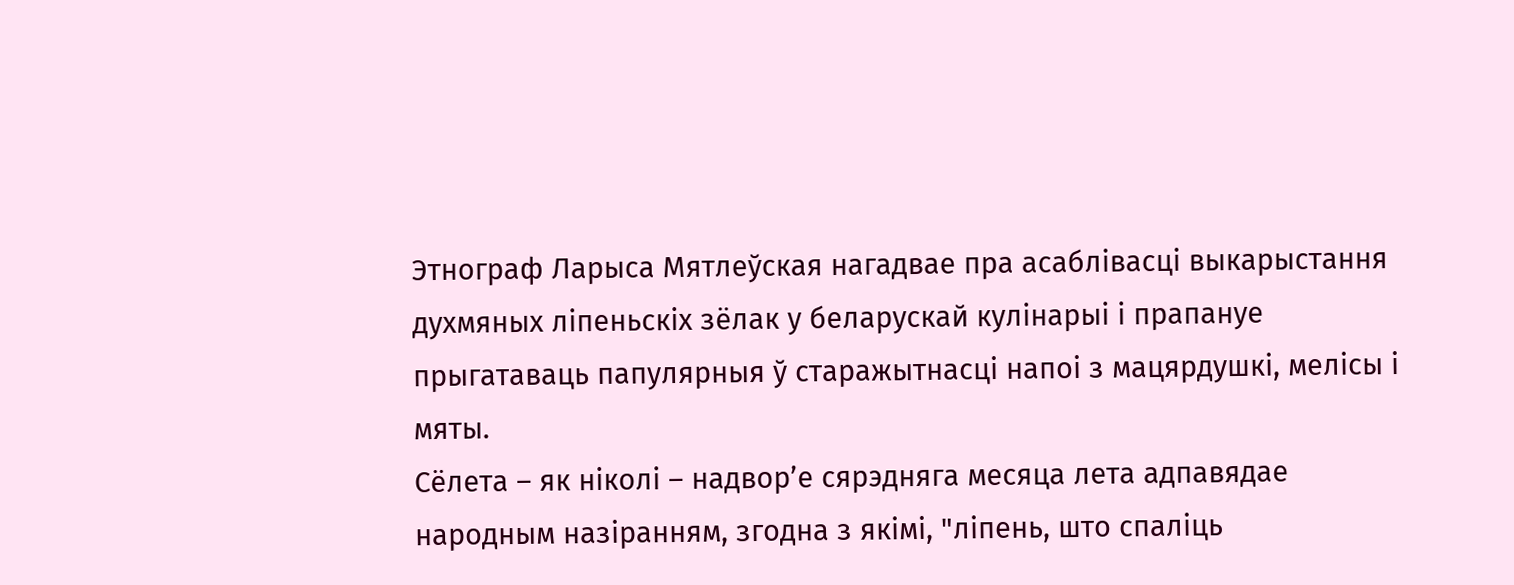Этнограф Ларыса Мятлеўская нагадвае пра асаблівасці выкарыстання духмяных ліпеньскіх зёлак у беларускай кулінарыі і прапануе прыгатаваць папулярныя ў старажытнасці напоі з мацярдушкі, мелісы і мяты.
Сёлета – як ніколі – надвор’е сярэдняга месяца лета адпавядае народным назіранням, згодна з якімі, "ліпень, што спаліць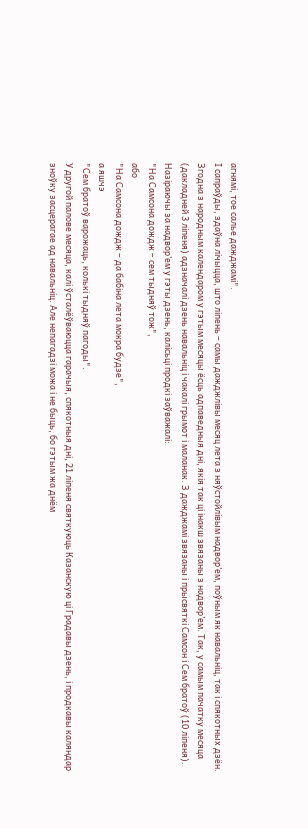агнямі, тое салье дажджамі".
І сапраўды, здаўна лічыцца, што ліпень – самы дажджлівы месяц лета з няўстойлівым надвор’ем, поўным як навальніц, так і спякотных дзён. Згодна з народным календаром у гэтым месяцы ёсць адпаведныя дні, якія так ці інакш звязаны з надвор’ем. Так, у самым пачатку месяца (дакладней 3 ліпеня) адзначалі дзень навальніц і чакалі грымот і маланак. З дажджамі звязаны і прысвяткі Самсон і Сем братоў (10 ліпеня). Назіраючы за надвор’ем у гэты дзень, калісьці продкі заўважалі:
"На Самсона дождж – сем тыдняў тож",
або
"На Самсона дождж – да бабіна лета мокра будзе",
а яшчэ
"Сем братоў варожаць, колькі тыдняў пагоды".
У другой палове месяца, калі ўсталёўваюцца гарачыя, спякотныя дні, 21 ліпеня святкуюць Казанскую ці Градавы дзень, і продкавы каляндар зноўку засцерагае ад навальніц. Але непагадзі можа і не быць, бо гэтым жа днём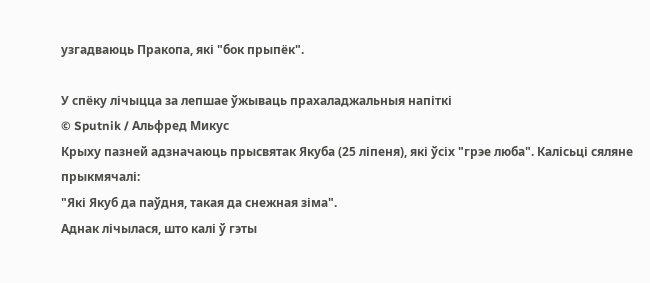узгадваюць Пракопа, які "бок прыпёк".

У спёку лічыцца за лепшае ўжываць прахаладжальныя напіткі
© Sputnik / Альфред Микус
Крыху пазней адзначаюць прысвятак Якуба (25 ліпеня), які ўсіх "грэе люба". Калісьці сяляне прыкмячалі:
"Які Якуб да паўдня, такая да снежная зіма".
Аднак лічылася, што калі ў гэты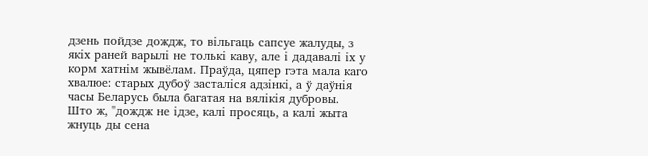дзень пойдзе дождж, то вільгаць сапсуе жалуды, з якіх раней варылі не толькі каву, але і дадавалі іх у корм хатнім жывёлам. Праўда, цяпер гэта мала каго хвалюе: старых дубоў засталіся адзінкі, а ў даўнія часы Беларусь была багатая на вялікія дубровы.
Што ж, "дождж не ідзе, калі просяць, а калі жыта жнуць ды сена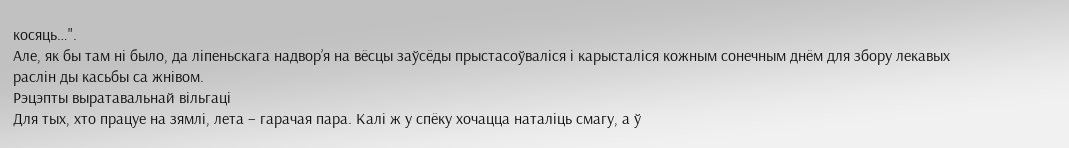косяць…".
Але, як бы там ні было, да ліпеньскага надвор’я на вёсцы заўсёды прыстасоўваліся і карысталіся кожным сонечным днём для збору лекавых раслін ды касьбы са жнівом.
Рэцэпты выратавальнай вільгаці
Для тых, хто працуе на зямлі, лета – гарачая пара. Калі ж у спёку хочацца наталіць смагу, а ў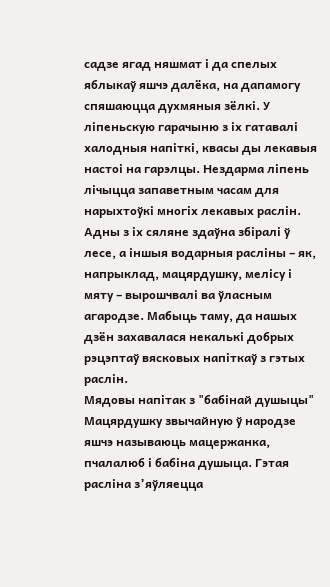садзе ягад няшмат і да спелых яблыкаў яшчэ далёка, на дапамогу спяшаюцца духмяныя зёлкі. У ліпеньскую гарачыню з іх гатавалі халодныя напіткі, квасы ды лекавыя настоі на гарэлцы. Нездарма ліпень лічыцца запаветным часам для нарыхтоўкі многіх лекавых раслін. Адны з іх сяляне здаўна збіралі ў лесе, а іншыя водарныя расліны – як, напрыклад, мацярдушку, мелісу і мяту – вырошчвалі ва ўласным агародзе. Мабыць таму, да нашых дзён захавалася некалькі добрых рэцэптаў вясковых напіткаў з гэтых раслін.
Мядовы напітак з "бабінай душыцы"
Мацярдушку звычайную ў народзе яшчэ называюць мацержанка, пчалалюб і бабіна душыца. Гэтая расліна з’яўляецца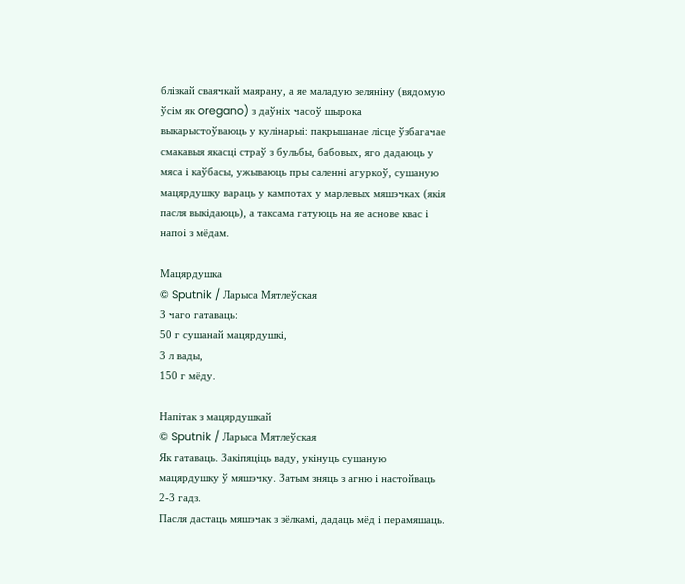блізкай сваячкай маярану, а яе маладую зеляніну (вядомую ўсім як oregano) з даўніх часоў шырока выкарыстоўваюць у кулінарыі: пакрышанае лісце ўзбагачае смакавыя якасці страў з бульбы, бабовых, яго дадаюць у мяса і каўбасы, ужываюць пры саленні агуркоў, сушаную мацярдушку вараць у кампотах у марлевых мяшэчках (якія пасля выкідаюць), а таксама гатуюць на яе аснове квас і напоі з мёдам.

Мацярдушка
© Sputnik / Ларыса Мятлеўская
З чаго гатаваць:
50 г сушанай мацярдушкі,
3 л вады,
150 г мёду.

Напітак з мацярдушкай
© Sputnik / Ларыса Мятлеўская
Як гатаваць. Закіпяціць ваду, укінуць сушаную мацярдушку ў мяшэчку. Затым зняць з агню і настойваць 2-3 гадз.
Пасля дастаць мяшэчак з зёлкамі, дадаць мёд і перамяшаць.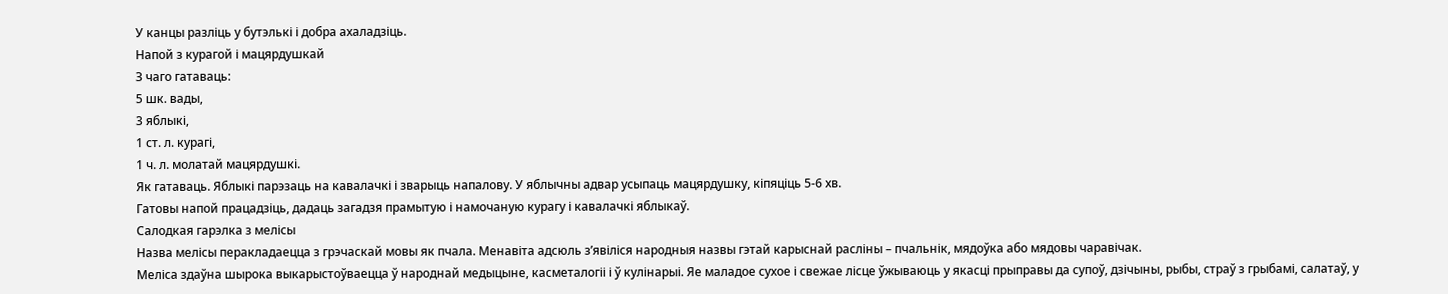У канцы разліць у бутэлькі і добра ахаладзіць.
Напой з курагой і мацярдушкай
З чаго гатаваць:
5 шк. вады,
3 яблыкі,
1 ст. л. курагі,
1 ч. л. молатай мацярдушкі.
Як гатаваць. Яблыкі парэзаць на кавалачкі і зварыць напалову. У яблычны адвар усыпаць мацярдушку, кіпяціць 5-6 хв.
Гатовы напой працадзіць, дадаць загадзя прамытую і намочаную курагу і кавалачкі яблыкаў.
Салодкая гарэлка з мелісы
Назва мелісы перакладаецца з грэчаскай мовы як пчала. Менавіта адсюль з’явіліся народныя назвы гэтай карыснай расліны – пчальнік, мядоўка або мядовы чаравічак.
Меліса здаўна шырока выкарыстоўваецца ў народнай медыцыне, касметалогіі і ў кулінарыі. Яе маладое сухое і свежае лісце ўжываюць у якасці прыправы да супоў, дзічыны, рыбы, страў з грыбамі, салатаў, у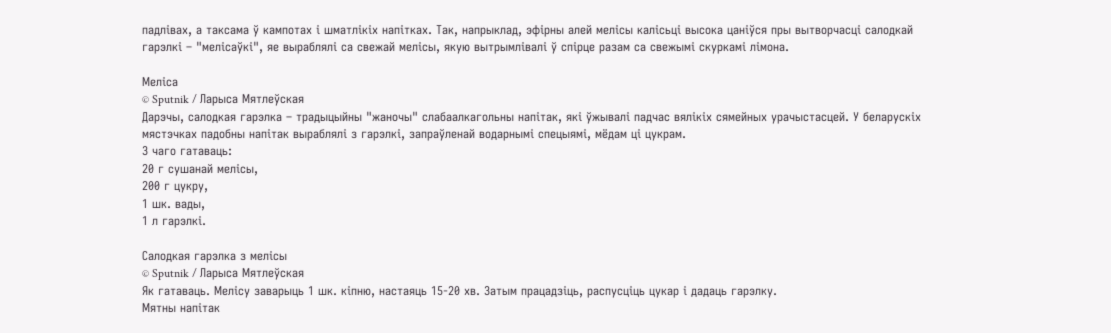падлівах, а таксама ў кампотах і шматлікіх напітках. Так, напрыклад, эфірны алей мелісы калісьці высока цаніўся пры вытворчасці салодкай гарэлкі – "мелісаўкі", яе выраблялі са свежай мелісы, якую вытрымлівалі ў спірце разам са свежымі скуркамі лімона.

Меліса
© Sputnik / Ларыса Мятлеўская
Дарэчы, салодкая гарэлка – традыцыйны "жаночы" слабаалкагольны напітак, які ўжывалі падчас вялікіх сямейных урачыстасцей. У беларускіх мястэчках падобны напітак выраблялі з гарэлкі, запраўленай водарнымі спецыямі, мёдам ці цукрам.
З чаго гатаваць:
20 г сушанай мелісы,
200 г цукру,
1 шк. вады,
1 л гарэлкі.

Салодкая гарэлка з мелісы
© Sputnik / Ларыса Мятлеўская
Як гатаваць. Мелісу заварыць 1 шк. кіпню, настаяць 15-20 хв. Затым працадзіць, распусціць цукар і дадаць гарэлку.
Мятны напітак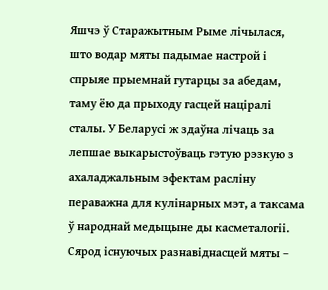Яшчэ ў Старажытным Рыме лічылася, што водар мяты падымае настрой і спрыяе прыемнай гутарцы за абедам, таму ёю да прыходу гасцей націралі сталы. У Беларусі ж здаўна лічаць за лепшае выкарыстоўваць гэтую рэзкую з ахаладжальным эфектам расліну пераважна для кулінарных мэт, а таксама ў народнай медыцыне ды касметалогіі. Сярод існуючых разнавіднасцей мяты –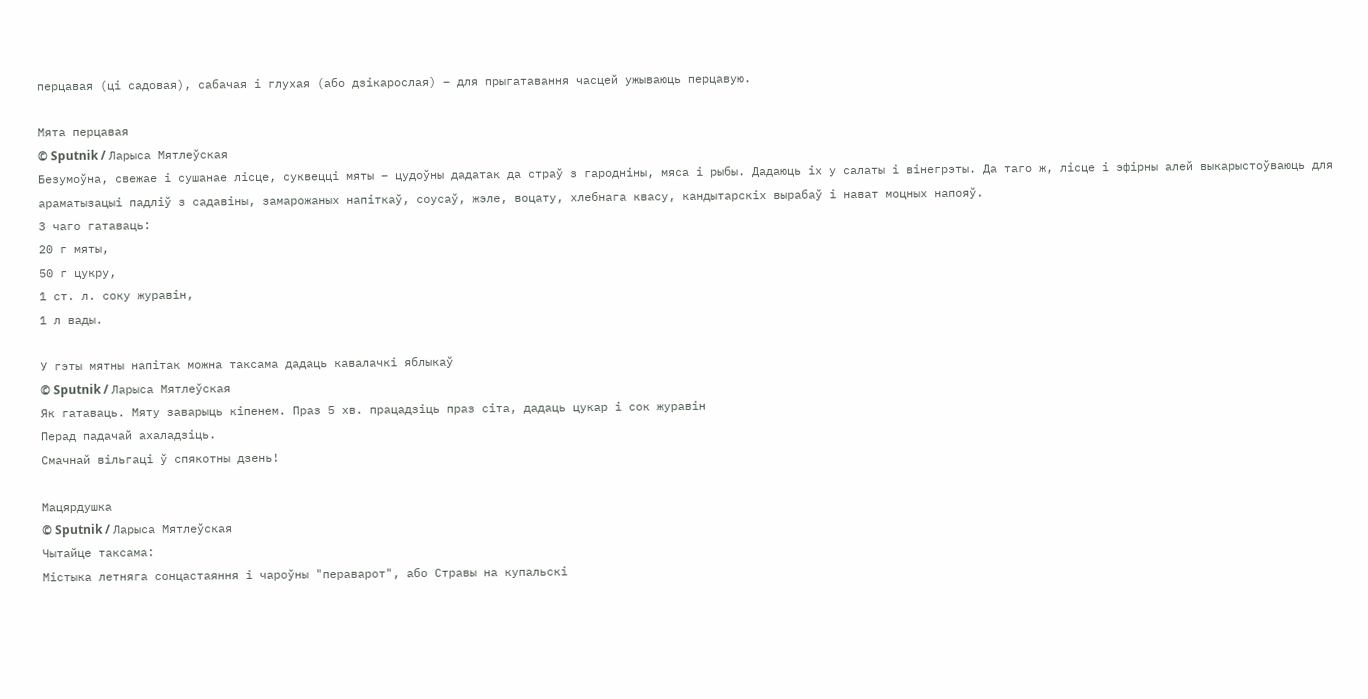перцавая (ці садовая), сабачая і глухая (або дзікарослая) – для прыгатавання часцей ужываюць перцавую.

Мята перцавая
© Sputnik / Ларыса Мятлеўская
Безумоўна, свежае і сушанае лісце, суквецці мяты – цудоўны дадатак да страў з гародніны, мяса і рыбы. Дадаюць іх у салаты і вінегрэты. Да таго ж, лісце і эфірны алей выкарыстоўваюць для араматызацыі падліў з садавіны, замарожаных напіткаў, соусаў, жэле, воцату, хлебнага квасу, кандытарскіх вырабаў і нават моцных напояў.
З чаго гатаваць:
20 г мяты,
50 г цукру,
1 ст. л. соку журавін,
1 л вады.

У гэты мятны напітак можна таксама дадаць кавалачкі яблыкаў
© Sputnik / Ларыса Мятлеўская
Як гатаваць. Мяту заварыць кіпенем. Праз 5 хв. працадзіць праз сіта, дадаць цукар і сок журавін
Перад падачай ахаладзіць.
Смачнай вільгаці ў спякотны дзень!

Мацярдушка
© Sputnik / Ларыса Мятлеўская
Чытайце таксама:
Містыка летняга сонцастаяння і чароўны "пераварот", або Стравы на купальскі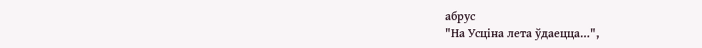абрус
"На Усціна лета ўдаецца…",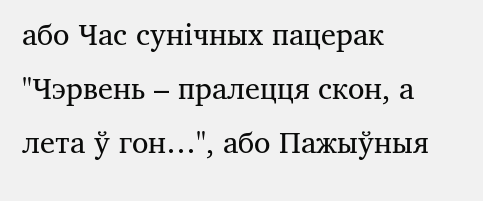або Час сунічных пацерак
"Чэрвень – пралецця скон, а лета ў гон…", або Пажыўныя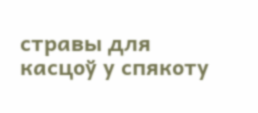стравы для касцоў у спякоту